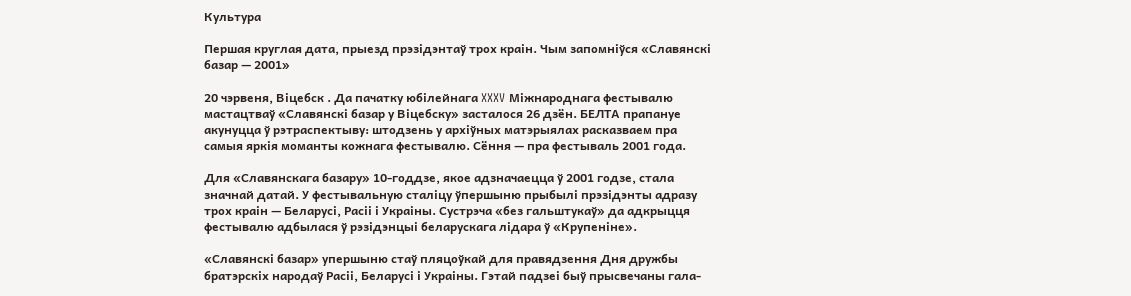Культура

Першая круглая дата, прыезд прэзідэнтаў трох краін. Чым запомніўся «Славянскі базар — 2001»

20 чэрвеня, Віцебск . Да пачатку юбілейнага XXXV Міжнароднага фестывалю мастацтваў «Славянскі базар у Віцебску» засталося 26 дзён. БЕЛТА прапануе акунуцца ў рэтраспектыву: штодзень у архіўных матэрыялах расказваем пра самыя яркія моманты кожнага фестывалю. Сёння — пра фестываль 2001 года.

Для «Славянскага базару» 10-годдзе, якое адзначаецца ў 2001 годзе, стала значнай датай. У фестывальную сталіцу ўпершыню прыбылі прэзідэнты адразу трох краін — Беларусі, Расіі і Украіны. Сустрэча «без гальштукаў» да адкрыцця фестывалю адбылася ў рэзідэнцыі беларускага лідара ў «Крупеніне».

«Славянскі базар» упершыню стаў пляцоўкай для правядзення Дня дружбы братэрскіх народаў Расіі, Беларусі і Украіны. Гэтай падзеі быў прысвечаны гала-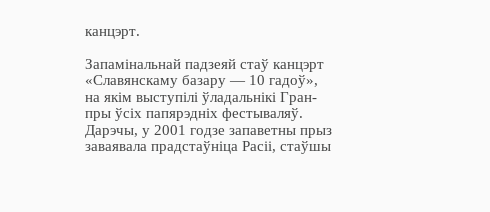канцэрт.

Запамінальнай падзеяй стаў канцэрт «Славянскаму базару — 10 гадоў», на якім выступілі ўладальнікі Гран-пры ўсіх папярэдніх фестываляў. Дарэчы, у 2001 годзе запаветны прыз заваявала прадстаўніца Расіі, стаўшы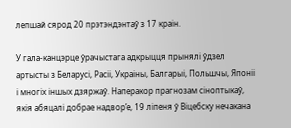лепшай сярод 20 прэтэндэнтаў з 17 краін.

У гала-канцэрце ўрачыстага адкрыцця прынялі ўдзел артысты з Беларусі, Расіі, Украіны, Балгарыі, Польшчы, Японіі і многіх іншых дзяржаў. Наперакор прагнозам сіноптыкаў, якія абяцалі добрае надвор’е, 19 ліпеня ў Віцебску нечакана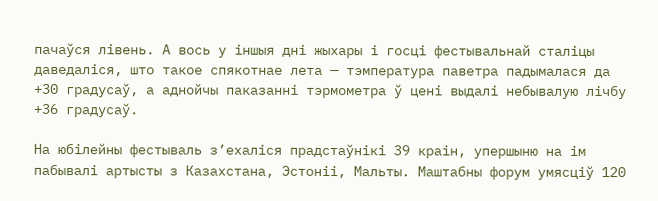пачаўся лівень. А вось у іншыя дні жыхары і госці фестывальнай сталіцы даведаліся, што такое спякотнае лета — тэмпература паветра падымалася да +30 градусаў, а аднойчы паказанні тэрмометра ў цені выдалі небывалую лічбу +36 градусаў.

На юбілейны фестываль з’ехаліся прадстаўнікі 39 краін, упершыню на ім пабывалі артысты з Казахстана, Эстоніі, Мальты. Маштабны форум умясціў 120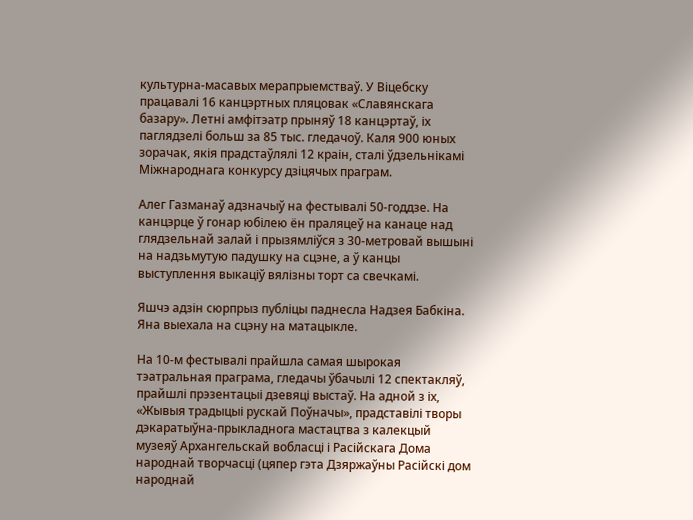культурна-масавых мерапрыемстваў. У Віцебску працавалі 16 канцэртных пляцовак «Славянскага базару». Летні амфітэатр прыняў 18 канцэртаў, іх паглядзелі больш за 85 тыс. гледачоў. Каля 900 юных зорачак, якія прадстаўлялі 12 краін, сталі ўдзельнікамі Міжнароднага конкурсу дзіцячых праграм.

Алег Газманаў адзначыў на фестывалі 50-годдзе. На канцэрце ў гонар юбілею ён праляцеў на канаце над глядзельнай залай і прызямліўся з 30-метровай вышыні на надзьмутую падушку на сцэне, а ў канцы выступлення выкаціў вялізны торт са свечкамі.

Яшчэ адзін сюрпрыз публіцы паднесла Надзея Бабкіна. Яна выехала на сцэну на матацыкле.

На 10-м фестывалі прайшла самая шырокая тэатральная праграма, гледачы ўбачылі 12 спектакляў, прайшлі прэзентацыі дзевяці выстаў. На адной з іх, «Жывыя традыцыі рускай Поўначы», прадставілі творы дэкаратыўна-прыкладнога мастацтва з калекцый музеяў Архангельскай вобласці і Расійскага Дома народнай творчасці (цяпер гэта Дзяржаўны Расійскі дом народнай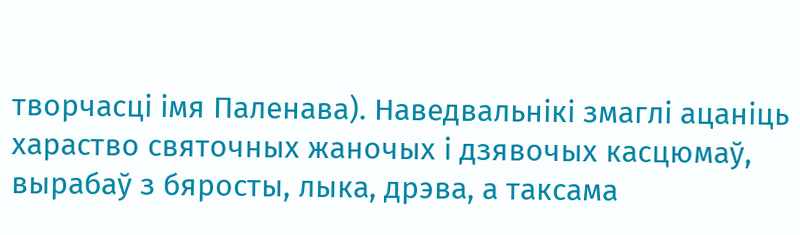творчасці імя Паленава). Наведвальнікі змаглі ацаніць хараство святочных жаночых і дзявочых касцюмаў, вырабаў з бяросты, лыка, дрэва, а таксама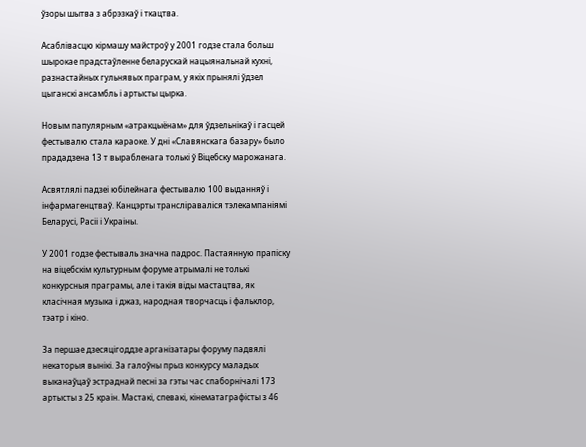ўзоры шытва з абрэзкаў і ткацтва.

Асаблівасцю кірмашу майстроў у 2001 годзе стала больш шырокае прадстаўленне беларускай нацыянальнай кухні, разнастайных гульнявых праграм, у якіх прынялі ўдзел цыганскі ансамбль і артысты цырка.

Новым папулярным «атракцыёнам» для ўдзельнікаў і гасцей фестывалю стала караоке. У дні «Славянскага базару» было прададзена 13 т вырабленага толькі ў Віцебску марожанага.

Асвятлялі падзеі юбілейнага фестывалю 100 выданняў і інфармагенцтваў. Канцэрты трансліраваліся тэлекампаніямі Беларусі, Расіі і Украіны.

У 2001 годзе фестываль значна падрос. Пастаянную прапіску на віцебскім культурным форуме атрымалі не толькі конкурсныя праграмы, але і такія віды мастацтва, як класічная музыка і джаз, народная творчасць і фальклор, тэатр і кіно.

За першае дзесяцігоддзе арганізатары форуму падвялі некаторыя вынікі. За галоўны прыз конкурсу маладых выканаўцаў эстраднай песні за гэты час спаборнічалі 173 артысты з 25 краін. Мастакі, спевакі, кінематаграфісты з 46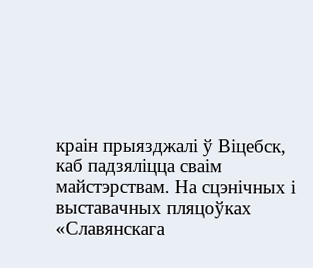краін прыязджалі ў Віцебск, каб падзяліцца сваім майстэрствам. На сцэнічных і выставачных пляцоўках «Славянскага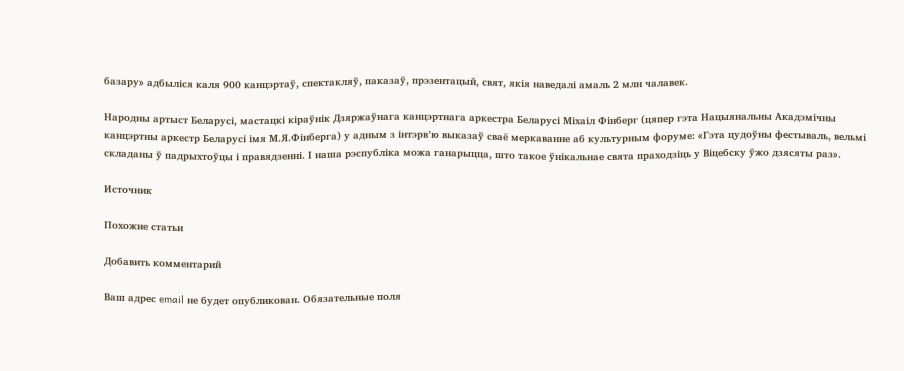базару» адбыліся каля 900 канцэртаў, спектакляў, паказаў, прэзентацый, свят, якія наведалі амаль 2 млн чалавек.

Народны артыст Беларусі, мастацкі кіраўнік Дзяржаўнага канцэртнага аркестра Беларусі Міхаіл Фінберг (цяпер гэта Нацыянальны Акадэмічны канцэртны аркестр Беларусі імя М.Я.Фінберга) у адным з інтэрв’ю выказаў сваё меркаванне аб культурным форуме: «Гэта цудоўны фестываль, вельмі складаны ў падрыхтоўцы і правядзенні. І наша рэспубліка можа ганарыцца, што такое ўнікальнае свята праходзіць у Віцебску ўжо дзясяты раз».

Источник

Похожие статьи

Добавить комментарий

Ваш адрес email не будет опубликован. Обязательные поля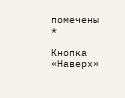помечены *

Кнопка «Наверх»